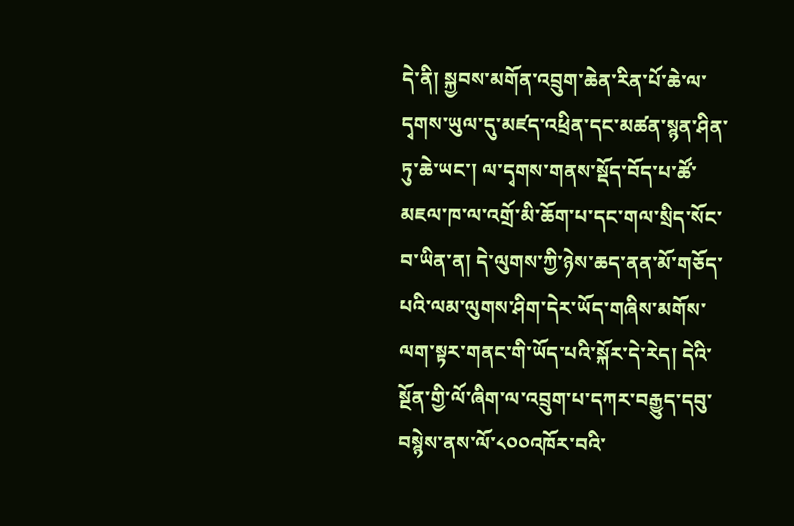དེ་ནི། སྐྱབས་མགོན་འབྲུག་ཆེན་རིན་པོ་ཆེ་ལ་དྭགས་ཡུལ་དུ་མཛད་འཕྲིན་དང་མཚན་སྙན་ཤིན་ཏུ་ཆེ་ཡང་། ལ་དྭགས་གནས་སྡོད་བོད་པ་ཚོ་མཇལ་ཁ་ལ་འགྲོ་མི་ཆོག་པ་དང་གལ་སྲིད་སོང་བ་ཡིན་ན། དེ་ལུགས་ཀྱི་ཉེས་ཆད་ནན་མོ་གཅོད་པའི་ལམ་ལུགས་ཤིག་དེར་ཡོད་གཞིས་མགོས་ལག་སྟར་གནང་གི་ཡོད་པའི་སྐོར་དེ་རེད། དེའི་སྔོན་གྱི་ལོ་ཞིག་ལ་འབྲུག་པ་དཀར་བརྒྱུད་དབུ་བསྙེས་ནས་ལོ་༨༠༠འཁོར་བའི་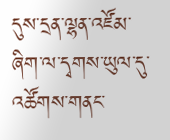དུས་དྲན་ལྷན་འཛོམ་ཞིག་ལ་དྭགས་ཡུལ་དུ་འཚོགས་གནང་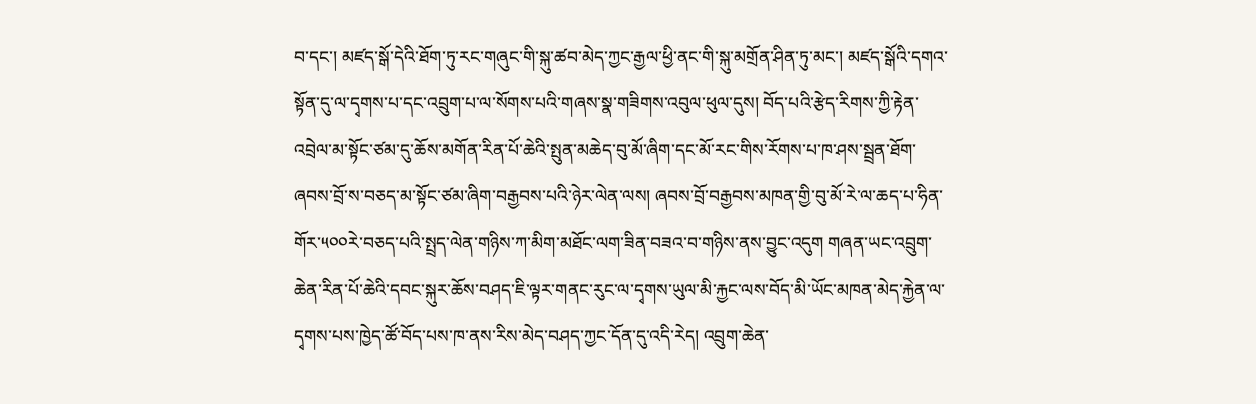བ་དང་། མཛད་སྒོ་དེའི་ཐོག་ཏུ་རང་གཞུང་གི་སྐུ་ཚབ་མེད་ཀྱང་རྒྱལ་ཕྱི་ནང་གི་སྐུ་མགྲོན་ཤིན་ཏུ་མང་། མཛད་སྒོའི་དགའ་སྟོན་དུ་ལ་དྭགས་པ་དང་འབྲུག་པ་ལ་སོགས་པའི་གཞས་སྣ་གཟིགས་འབུལ་ཕུལ་དུས། བོད་པའི་རྩེད་རིགས་ཀྱི་རྟེན་འབྲེལ་མ་སྟོང་ཙམ་དུ་ཆོས་མགོན་རིན་པོ་ཆེའི་སྤུན་མཆེད་བུ་མོ་ཞིག་དང་མོ་རང་གིས་རོགས་པ་ཁ་ཤས་སྦྲན་ཐོག་ཞབས་བྲོ་ས་བཅད་མ་སྟོང་ཙམ་ཞིག་བརྒྱབས་པའི་ཉེར་ལེན་ལས། ཞབས་བྲོ་བརྒྱབས་མཁན་གྱི་བུ་མོ་རེ་ལ་ཆད་པ་ཧིན་གོར་༥༠༠རེ་བཅད་པའི་སྤྲད་ལེན་གཉིས་ཀ་མིག་མཐོང་ལག་ཟིན་བཟའ་བ་གཉིས་ནས་བྱུང་འདུག གཞན་ཡང་འབྲུག་ཆེན་རིན་པོ་ཆེའི་དབང་སྐུར་ཆོས་བཤད་ཇི་ལྟར་གནང་རུང་ལ་དྭགས་ཡུལ་མི་རྐྱང་ལས་བོད་མི་ཡོང་མཁན་མེད་རྐྱེན་ལ་དྭགས་པས་ཁྱེད་ཚོ་བོད་པས་ཁ་ནས་རིས་མེད་བཤད་ཀྱང་དོན་དུ་འདི་རེད། འབྲུག་ཆེན་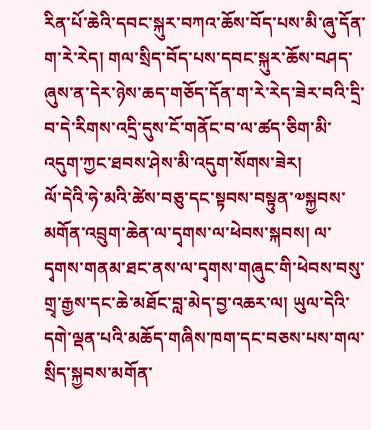རིན་པོ་ཆེའི་དབང་སྐུར་བཀའ་ཆོས་བོད་པས་མི་ཞུ་དོན་ག་རེ་རེད། གལ་སྲིད་བོད་པས་དབང་སྐུར་ཆོས་བཤད་ཞུས་ན་དེར་ཉེས་ཆད་གཅོད་དོན་ག་རེ་རེད་ཟེར་བའི་དྲི་བ་དེ་རིགས་འདྲི་དུས་ངོ་གནོང་བ་ལ་ཚད་ཅིག་མི་འདུག་ཀྱང་ཐབས་ཤེས་མི་འདུག་སོགས་ཟེར།
ལོ་དེའི་ཧེ་མའི་ཚེས་བཅུ་དང་སྟབས་བསྟུན་༧སྐྱབས་མགོན་འབྲུག་ཆེན་ལ་དྭགས་ལ་ཕེབས་སྐབས། ལ་དྭགས་གནམ་ཐང་ནས་ལ་དྭགས་གཞུང་གི་ཕེབས་བསུ་གྲྭ་རྒྱས་དང་ཆེ་མཐོང་བླ་མེད་བྱ་འཆར་ལ། ཡུལ་དེའི་དགེ་ལྡན་པའི་མཆོད་གཞིས་ཁག་དང་བཅས་པས་གལ་སྲིད་སྐྱབས་མགོན་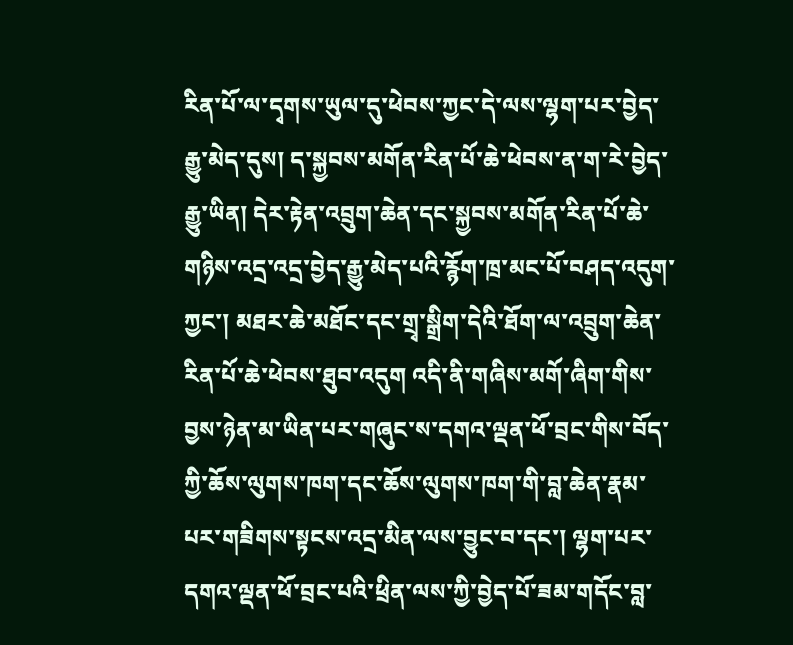རིན་པོ་ལ་དྭགས་ཡུལ་དུ་ཕེབས་ཀྱང་དེ་ལས་ལྷག་པར་བྱེད་རྒྱུ་མེད་དུས། ད་སྐྱབས་མགོན་རིན་པོ་ཆེ་ཕེབས་ན་ག་རེ་བྱེད་རྒྱུ་ཡིན། དེར་རྟེན་འབྲུག་ཆེན་དང་སྐྱབས་མགོན་རིན་པོ་ཆེ་གཉིས་འདྲ་འདྲ་བྱེད་རྒྱུ་མེད་པའི་རྙོག་ཁྲ་མང་པོ་བཤད་འདུག་ཀྱང་། མཐར་ཆེ་མཐོང་དང་གྲྭ་སྒྲིག་དེའི་ཐོག་ལ་འབྲུག་ཆེན་རིན་པོ་ཆེ་ཕེབས་ཐུབ་འདུག འདི་ནི་གཞིས་མགོ་ཞིག་གིས་བྱས་ཉེན་མ་ཡིན་པར་གཞུང་ས་དགའ་ལྡན་ཕོ་བྲང་གིས་བོད་ཀྱི་ཆོས་ལུགས་ཁག་དང་ཆོས་ལུགས་ཁག་གི་བླ་ཆེན་རྣམ་པར་གཟིགས་སྟངས་འདྲ་མིན་ལས་བྱུང་བ་དང་། ལྷག་པར་དགའ་ལྡན་ཕོ་བྲང་པའི་ཕྲིན་ལས་ཀྱི་བྱེད་པོ་ཟམ་གདོང་བླ་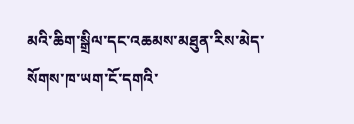མའི་ཆིག་སྒྲིལ་དང་འཆམས་མཐུན་རིས་མེད་སོགས་ཁ་ཡག་ངོ་དགའི་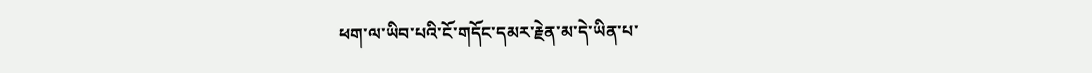ཕག་ལ་ཡིབ་པའི་ངོ་གདོང་དམར་རྗེན་མ་དེ་ཡིན་པ་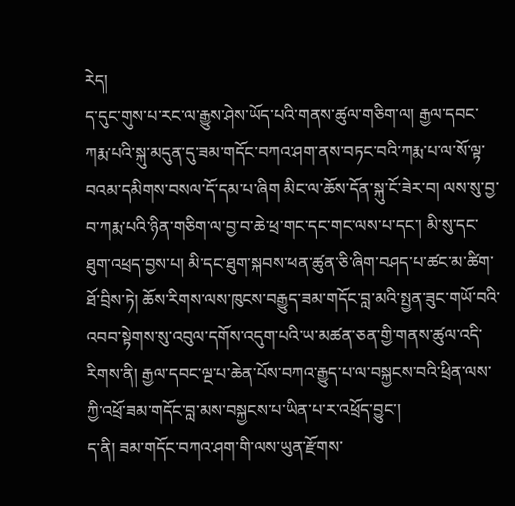རེད།
ད་དུང་གུས་པ་རང་ལ་རྒྱུས་ཤེས་ཡོད་པའི་གནས་ཚུལ་གཅིག་ལ། རྒྱལ་དབང་ཀརྨ་པའི་སྐུ་མདུན་དུ་ཟམ་གདོང་བཀའ་ཤག་ནས་བཏང་བའི་ཀརྨ་པ་ལ་སོ་ལྟ་བའམ་དམིགས་བསལ་དོ་དམ་པ་ཞིག མིང་ལ་ཆོས་དོན་སྐུ་ངོ་ཟེར་བ། ལས་སུ་བྱ་བ་ཀརྨ་པའི་ཉིན་གཅིག་ལ་བྱ་བ་ཆེ་ཕྲ་གང་དང་གང་ལས་པ་དང་། མི་སུ་དང་ཐུག་འཕྲད་བྱས་པ། མི་དང་ཐུག་སྐབས་ཕན་ཚུན་ཅི་ཞིག་བཤད་པ་ཚང་མ་ཚིག་ཐོ་བྲིས་ཏེ། ཆོས་རིགས་ལས་ཁུངས་བརྒྱུད་ཟམ་གདོང་བླ་མའི་སྤྱན་ཟུང་གཡོ་བའི་འབབ་སྟེགས་སུ་འབུལ་དགོས་འདུག་པའི་ཡ་མཚན་ཅན་གྱི་གནས་ཚུལ་འདི་རིགས་ནི། རྒྱལ་དབང་ལྔ་པ་ཆེན་པོས་བཀའ་རྒྱུད་པ་ལ་བསྐྱངས་བའི་ཕྲིན་ལས་ཀྱི་འཕྲོ་ཟམ་གདོང་བླ་མས་བསྐྱངས་པ་ཡིན་པ་ར་འཕྲོད་བྱུང་།
ད་ནི། ཟམ་གདོང་བཀའ་ཤག་གི་ལས་ཡུན་རྫོགས་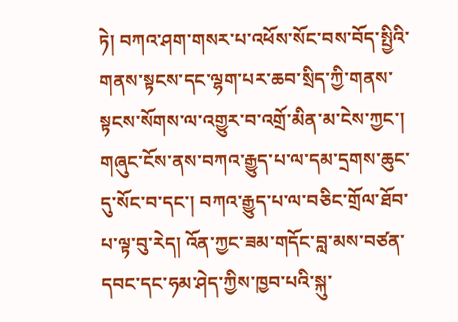ཏེ། བཀའ་ཤག་གསར་པ་འཕོས་སོང་བས་བོད་སྤྱིའི་གནས་སྟངས་དང་ལྷག་པར་ཆབ་སྲིད་ཀྱི་གནས་སྟངས་སོགས་ལ་འགྱུར་བ་འགྲོ་མིན་མ་ངེས་ཀྱང་། གཞུང་ངོས་ནས་བཀའ་རྒྱུད་པ་ལ་དམ་དྲགས་ཆུང་དུ་སོང་བ་དང་། བཀའ་རྒྱུད་པ་ལ་བཅིང་གྲོལ་ཐོབ་པ་ལྟ་བུ་རེད། འོན་ཀྱང་ཟམ་གདོང་བླ་མས་བཙན་དབང་དང་ཧམ་ཤེད་ཀྱིས་ཁྱབ་པའི་སྐུ་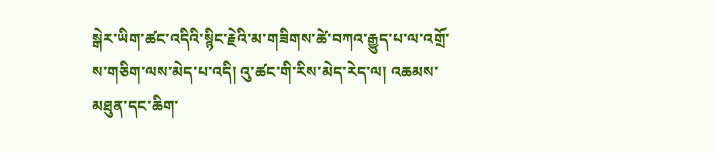སྒེར་ཡིག་ཚང་འདིའི་སྙིང་རྗེའི་མ་གཟིགས་ཚེ་བཀའ་རྒྱུད་པ་ལ་འགྲོ་ས་གཅིག་ལས་མེད་པ་འདི། འུ་ཚང་གི་རིས་མེད་རེད་ལ། འཆམས་མཐུན་དང་ཆིག་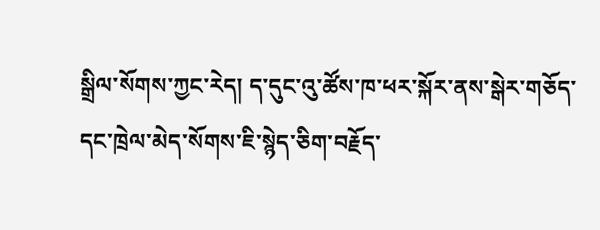སྒྲིལ་སོགས་ཀྱང་རེད། ད་དུང་འུ་ཚོས་ཁ་ཕར་སྐོར་ནས་སྒེར་གཅོད་དང་ཁྲེལ་མེད་སོགས་ཇི་སྙེད་ཅིག་བརྗོད་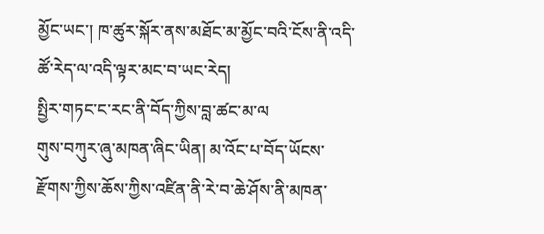མྱོང་ཡང་། ཁ་ཚུར་སྐོར་ནས་མཐོང་མ་མྱོང་བའི་ངོས་ནི་འདི་ཚོ་རེད་ལ་འདི་ལྟར་མང་བ་ཡང་རེད།
སྤྱིར་གཏང་ང་རང་ནི་བོད་ཀྱིས་བླ་ཚང་མ་ལ
གུས་བཀུར་ཞུ་མཁན་ཞིང་ཡིན། མ་འོང་པ་བོད་ཡོངས་རྫོགས་ཀྱིས་ཆོས་ཀྱིས་འཛིན་ནི་རེ་བ་ཆེ་ཤོས་ནི་མཁན་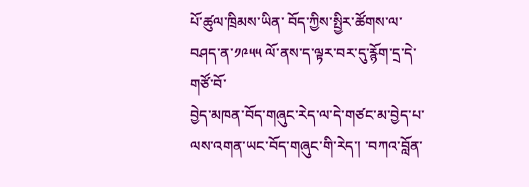པོ་ཚུལ་ཁྲིམས་ཡིན་ བོད་ཀྱིས་སྤྱིར་ཚོགས་ལ་བཤད་ན་༡༩༥༥ ལོ་ནས་ད་ལྟར་བར་དུ་རྙོག་དྲ་དེ་གཙོ་བོ་
བྱེད་མཁན་བོད་གཞུང་རེད་ལ་དེ་གཙང་མ་བྱེད་པ་ལས་འགན་ཡང་བོད་གཞུང་གི་རེད་། ་བཀའ་བློན་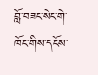བློ་བཟང་སེང་གེ་
ཁོང་གིས་དངོས་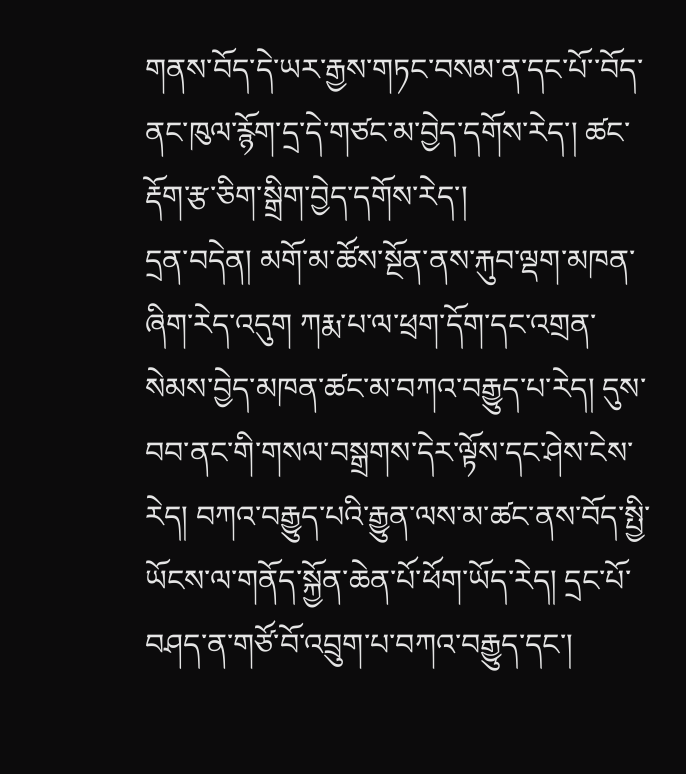གནས་བོད་དེ་ཡར་རྒྱས་གཏང་བསམ་ན་དང་པོ་་བོད་ནང་ཁུལ་རྙོག་དྲ་དེ་གཙང་མ་བྱེད་དགོས་རེད་། ཚང་རྡོག་རྩ་ཅིག་སྒྲིག་བྱེད་དགོས་རེད་།
དྲན་བདེན། མགོ་མ་ཚོས་སྔོན་ནས་རྐུབ་ལྡག་མཁན་ཞིག་རེད་འདུག ཀརྨ་པ་ལ་ཕྲག་དོག་དང་འགྲན་སེམས་བྱེད་མཁན་ཚང་མ་བཀའ་བརྒྱུད་པ་རེད། དུས་བབ་ནང་གི་གསལ་བསྒྲགས་དེར་ལྟོས་དང་ཤེས་ངེས་རེད། བཀའ་བརྒྱུད་པའི་རྒྱུན་ལས་མ་ཚང་ནས་བོད་སྤྱི་ཡོངས་ལ་གནོད་སྐྱོན་ཆེན་པོ་ཕོག་ཡོད་རེད། དྲང་པོ་བཤད་ན་གཙོ་བོ་འབྲུག་པ་བཀའ་བརྒྱུད་དང་།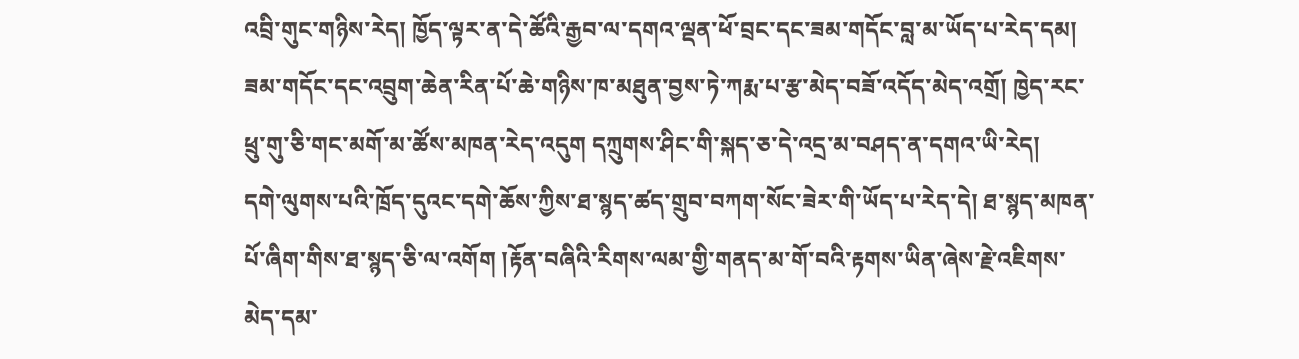འབྲི་གུང་གཉིས་རེད། ཁྱོད་ལྟར་ན་དེ་ཚོའི་རྒྱབ་ལ་དགའ་ལྡན་ཕོ་བྲང་དང་ཟམ་གདོང་བླ་མ་ཡོད་པ་རེད་དམ། ཟམ་གདོང་དང་འབྲུག་ཆེན་རིན་པོ་ཆེ་གཉིས་ཁ་མཐུན་བྱས་ཏེ་ཀརྨ་པ་རྩ་མེད་བཟོ་འདོད་མེད་འགྲོ། ཁྱེད་རང་ཕྲུ་གུ་ཅི་གང་མགོ་མ་ཚོས་མཁན་རེད་འདུག དཀྲུགས་ཤིང་གི་སྐད་ཅ་དེ་འདྲ་མ་བཤད་ན་དགའ་ཡི་རེད།
དགེ་ལུགས་པའི་ཁྲོད་དུའང་དགེ་ཆོས་ཀྱིས་ཐ་སྙད་ཚད་གྲུབ་བཀག་སོང་ཟེར་གི་ཡོད་པ་རེད་དེ། ཐ་སྙད་མཁན་པོ་ཞིག་གིས་ཐ་སྙད་ཅི་ལ་འགོག །རྟོན་བཞིའི་རིགས་ལམ་གྱི་གནད་མ་གོ་བའི་རྟགས་ཡིན་ཞེས་རྗེ་འཇིགས་མེད་དམ་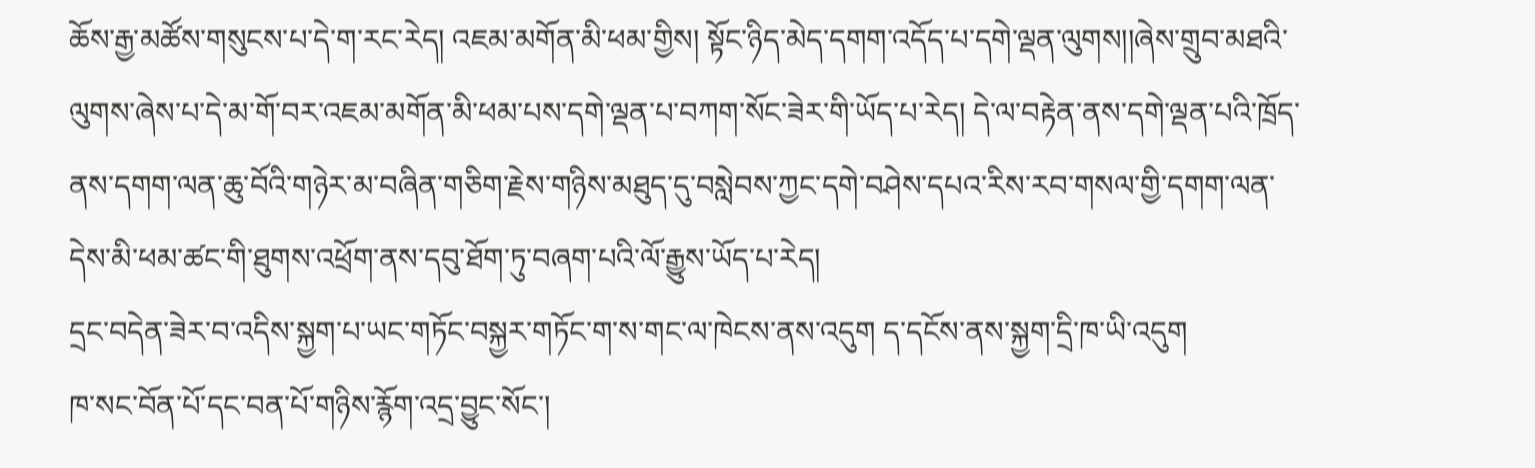ཆོས་རྒྱ་མཚོས་གསུངས་པ་དེ་ག་རང་རེད། འཇམ་མགོན་མི་ཕམ་གྱིས། སྟོང་ཉིད་མེད་དགག་འདོད་པ་དགེ་ལྡན་ལུགས།།ཞེས་གྲུབ་མཐའི་ལུགས་ཞེས་པ་དེ་མ་གོ་བར་འཇམ་མགོན་མི་ཕམ་པས་དགེ་ལྡན་པ་བཀག་སོང་ཟེར་གི་ཡོད་པ་རེད། དེ་ལ་བརྟེན་ནས་དགེ་ལྡན་པའི་ཁྲོད་ནས་དགག་ལན་ཆུ་བོའི་གཉེར་མ་བཞིན་གཅིག་རྗེས་གཉིས་མཐུད་དུ་བསླེབས་ཀྱང་དགེ་བཤེས་དཔའ་རིས་རབ་གསལ་གྱི་དགག་ལན་དེས་མི་ཕམ་ཚང་གི་ཐུགས་འཕྲོག་ནས་དབུ་ཐོག་ཏུ་བཞག་པའི་ལོ་རྒྱུས་ཡོད་པ་རེད།
དྲང་བདེན་ཟེར་བ་འདིས་སྐྱག་པ་ཡང་གཏོང་བསྐྱར་གཏོང་ག་ས་གང་ལ་ཁེངས་ནས་འདུག ད་དངོས་ནས་སྐྱག་དྲི་ཁ་ཡི་འདུག
ཁ་སང་བོན་པོ་དང་བན་པོ་གཉིས་རྙོག་འདྲ་བྱུང་སོང་།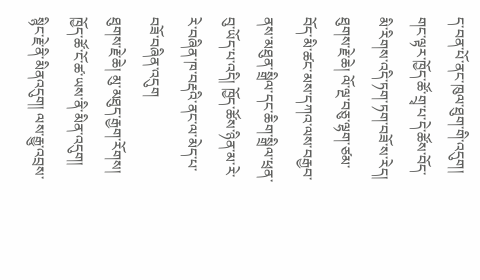ད་བན་པོ་ནང་ཁུལ་ཐུག་གི་འདུག། གང་ལྟར་ཁྱོད་ཚོ་གྲྭ་པ་དེ་ཚོས་བོད་མི་རིགས་འདི་ཏག་ཏག་བཟོ་ས་རེད། ཐུགས་རྗེ་ཆེ། ལོ་ལྔ་བཅུ་ལྷག་ཙམ་བོད་མི་ཚང་མས་དཀའ་ལས་བརྒྱབ་ནས་མཐུན་སྒྲིལ་དང་ཆིག་སྒྲིལ་ཕྲན་བུ་ཡོད་པ་འདི། ཁྱོད་ཚོས་ཉིན་མ་རེ་རེ་བཞིན་ཁ་བརྡའི་ནང་ལ་མེད་པ་བཟོ་བཞིན་འདུག
ཐུགས་རྗེ་ཆེ། མུ་མཐུད་རྒྱག་རོགས། ཁྱོད་ཚོ་ངོ་ཚ་ཡས་ནི་མིན་འདུག། སྙིང་རྗེ་ནི་མིནའདུག། ལས་རྒྱུ་འབྲས་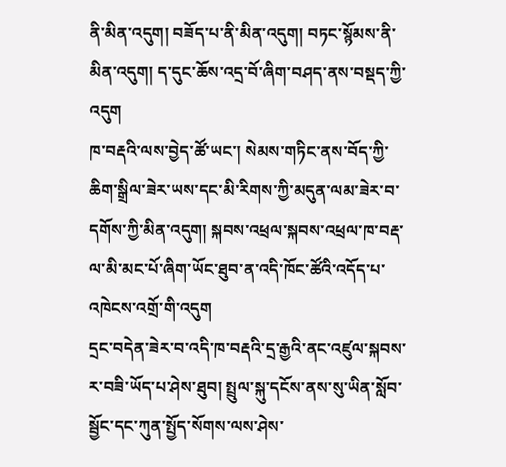ནི་མིན་འདུག། བཟོད་པ་ནི་མིན་འདུག། བཏང་སྙོམས་ནི་མིན་འདུག། ད་དུང་ཆོས་འདྲ་བོ་ཞིག་བཤད་ནས་བསྡད་ཀྱི་འདུག
ཁ་བརྡའི་ལས་བྱེད་ཚོ་ཡང་། སེམས་གཏིང་ནས་བོད་ཀྱི་ཆིག་སྒྲིལ་ཟེར་ཡས་དང་མི་རིགས་ཀྱི་མདུན་ལམ་ཟེར་བ་དགོས་ཀྱི་མིན་འདུག། སྐབས་འཕྲལ་སྐབས་འཕྲལ་ཁ་བརྡ་ལ་མི་མང་པོ་ཞིག་ཡོང་ཐུབ་ན་འདི་ཁོང་ཚོའི་འདོད་པ་འཁེངས་འགྲོ་གི་འདུག
དྲང་བདེན་ཟེར་བ་འདི་ཁ་བརྡའི་དྲ་རྒྱའི་ནང་འཛུལ་སྐབས་ར་བཟི་ཡོད་པ་ཤེས་ཐུབ། སྤྲུལ་སྐུ་དངོས་ནས་སུ་ཡིན་སློབ་སྦྱོང་དང་ཀུན་སྤྱོད་སོགས་ལས་ཤེས་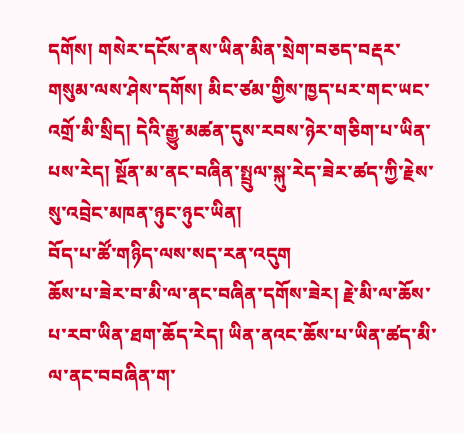དགོས། གསེར་དངོས་ནས་ཡིན་མིན་སྲེག་བཅད་བརྡར་གསུམ་ལས་ཤེས་དགོས། མིང་ཙམ་གྱིས་ཁྱད་པར་གང་ཡང་འགྲོ་མི་སྲིད། དེའི་རྒྱུ་མཚན་དུས་རབས་ཉེར་གཅིག་པ་ཡིན་པས་རེད། སྔོན་མ་ནང་བཞིན་སྤྲུལ་སྐུ་རེད་ཟེར་ཚད་ཀྱི་རྗེས་སུ་འབྲེང་མཁན་ཉུང་ཉུང་ཡིན།
བོད་པ་ཚོ་གཉིད་ལས་སད་རན་འདུག
ཆོས་པ་ཟེར་བ་མི་ལ་ནང་བཞིན་དགོས་ཟེར། རྗེ་མི་ལ་ཆོས་པ་རབ་ཡིན་ཐག་ཆོད་རེད། ཡིན་ནའང་ཆོས་པ་ཡིན་ཚད་མི་ལ་ནང་བབཞིན་ག་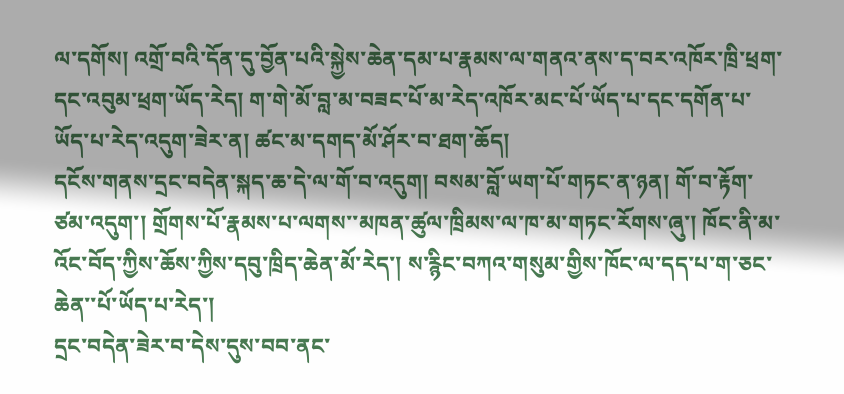ལ་དགོས། འགྲོ་བའི་དོན་དུ་བྱོན་པའི་སྐྱེས་ཆེན་དམ་པ་རྣམས་ལ་གནའ་ནས་ད་བར་འཁོར་ཁྲི་ཕྲག་དང་འབུམ་ཕྲག་ཡོད་རེད། ག་གེ་མོ་བླ་མ་བཟང་པོ་མ་རེད་འཁོར་མང་པོ་ཡོད་པ་དང་དགོན་པ་ཡོད་པ་རེད་འདུག་ཟེར་ན། ཚང་མ་དགད་མོ་ཤོར་བ་ཐག་ཆོད།
དངོས་གནས་དྲང་བདེན་སྐད་ཆ་དེ་ལ་གོ་བ་འདུག། བསམ་བློ་ཡག་པོ་གཏང་ན་ཉན། གོ་བ་རྟོག་ཙམ་འདུག་། གྲོགས་པོ་རྣམས་པ་ལགས་་མཁན་ཚུལ་ཁྲིམས་ལ་ཁ་མ་གཏང་རོགས་ཞུ་། ཁོང་ནི་མ་འོང་བོད་ཀྱིས་ཆོས་ཀྱིས་དབུ་ཁྲིད་ཆེན་མོ་རེད་། ས་རྙིང་བཀའ་གསུམ་གྱིས་ཁོང་ལ་དད་པ་ག་ཅང་ཆེན་་པོ་ཡོད་པ་རེད་།
དྲང་བདེན་ཟེར་བ་དེས་དུས་བབ་ནང་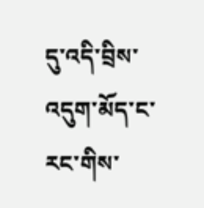དུ་འདི་བྲིས་འདུག་མོད་ང་རང་གིས་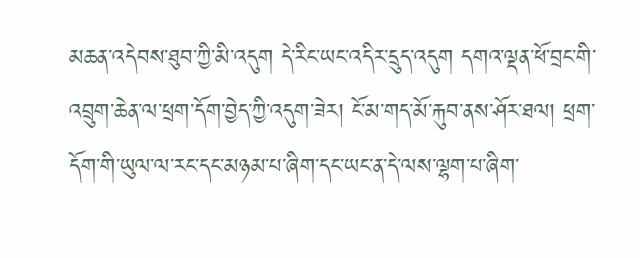མཆན་འདེབས་ཐུབ་ཀྱི་མི་འདུག དེ་རིང་ཡང་འདིར་དྲུད་འདུག དགའ་ལྡན་ཕོ་བྲང་གི་འབྲུག་ཆེན་ལ་ཕྲག་དོག་བྱེད་ཀྱི་འདུག་ཟེར། ངོ་མ་གད་མོ་རྐུབ་ནས་ཤོར་ཐལ། ཕྲག་དོག་གི་ཡུལ་ལ་རང་དང་མཉམ་པ་ཞིག་དང་ཡང་ན་དེ་ལས་ལྷག་པ་ཞིག་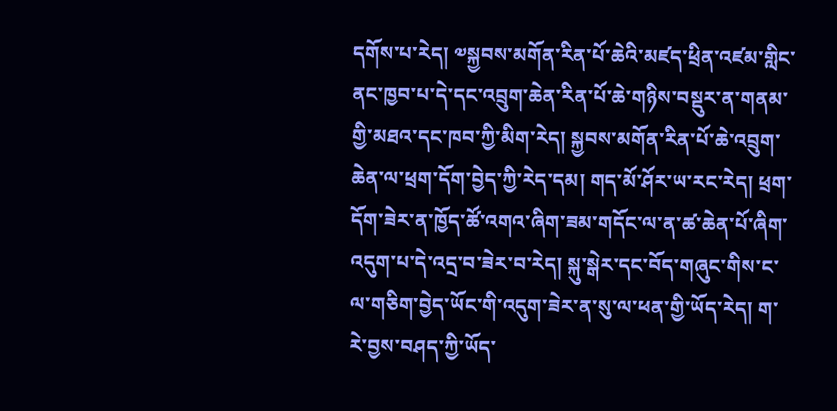དགོས་པ་རེད། ༧སྐྱབས་མགོན་རིན་པོ་ཆེའི་མཛད་ཕྲིན་འཛམ་གླིང་ནང་ཁྱབ་པ་དེ་དང་འབྲུག་ཆེན་རིན་པོ་ཆེ་གཉིས་བསྡུར་ན་གནམ་གྱི་མཐའ་དང་ཁབ་ཀྱི་མིག་རེད། སྐྱབས་མགོན་རིན་པོ་ཆེ་འབྲུག་ཆེན་ལ་ཕྲག་དོག་བྱེད་ཀྱི་རེད་དམ། གད་མོ་ཤོར་ཡ་རང་རེད། ཕྲག་དོག་ཟེར་ན་ཁྱོད་ཚོ་འགའ་ཞིག་ཟམ་གདོང་ལ་ན་ཚ་ཆེན་པོ་ཞིག་འདུག་པ་དེ་འདྲ་བ་ཟེར་བ་རེད། སྐུ་སྒེར་དང་བོད་གཞུང་གིས་ང་ལ་གཅིག་བྱེད་ཡོང་གི་འདུག་ཟེར་ན་སུ་ལ་ཕན་གྱི་ཡོད་རེད། ག་རེ་བྱས་བཤད་ཀྱི་ཡོད་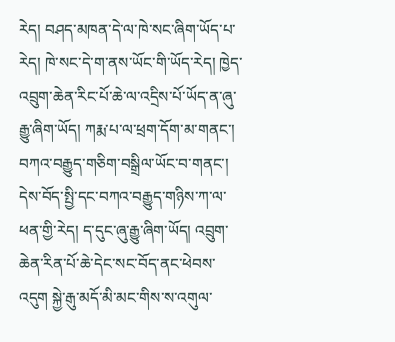རེད། བཤད་མཁན་དེ་ལ་ཁེ་སང་ཞིག་ཡོད་པ་རེད། ཁེ་སང་དེ་ག་ནས་ཡོང་གི་ཡོད་རེད། ཁྱེད་འབྲུག་ཆེན་རིང་པོ་ཆེ་ལ་འདྲིས་པོ་ཡོད་ན་ཞུ་རྒྱུ་ཞིག་ཡོད། ཀརྨ་པ་ལ་ཕྲག་དོག་མ་གནང་། བཀའ་བརྒྱུད་གཅིག་བསྒྲིལ་ཡོང་བ་གནང་། དེས་བོད་སྤྱི་དང་བཀའ་བརྒྱུད་གཉིས་ཀ་ལ་ཕན་གྱི་རེད། ད་དུང་ཞུ་རྒྱུ་ཞིག་ཡོད། འབྲུག་ཆེན་རིན་པོ་ཆེ་དེང་སང་བོད་ནང་ཕེབས་འདུག སྐྱེ་རྒུ་མདོ་མི་མང་གིས་ས་འགུལ་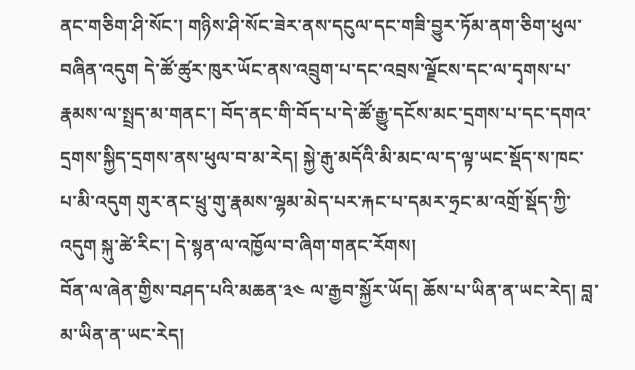ནང་གཅིག་ཤི་སོང་། གཉིས་ཤི་སོང་ཟེར་ནས་དངུལ་དང་གཟི་བྱུར་ཏོམ་ནག་ཅིག་ཕུལ་བཞིན་འདུག དེ་ཚོ་ཚུར་ཁུར་ཡོང་ནས་འབྲུག་པ་དང་འབྲས་ལྗོངས་དང་ལ་དྭགས་པ་རྣམས་ལ་སྤྲད་མ་གནང་། བོད་ནང་གི་བོད་པ་དེ་ཚོ་རྒྱུ་དངོས་མང་དྲགས་པ་དང་དགའ་དྲགས་སྐྱིད་དྲགས་ནས་ཕུལ་བ་མ་རེད། སྐྱེ་རྒུ་མདོའི་མི་མང་ལ་ད་ལྟ་ཡང་སྡོད་ས་ཁང་པ་མི་འདུག གུར་ནང་ཕྲུ་གུ་རྣམས་ལྷམ་མེད་པར་རྐང་པ་དམར་ཧྲང་མ་འགྲོ་སྡོད་ཀྱི་འདུག སྐུ་ཚེ་རིང་། དེ་སྙན་ལ་འཁྱོལ་བ་ཞིག་གནང་རོགས།
བོན་ལ་ཞེན་གྱིས་བཤད་པའི་མཆན་༣༤ ལ་རྒྱབ་སྐྱོར་ཡོད། ཆོས་པ་ཡིན་ན་ཡང་རེད། བླ་མ་ཡིན་ན་ཡང་རེད།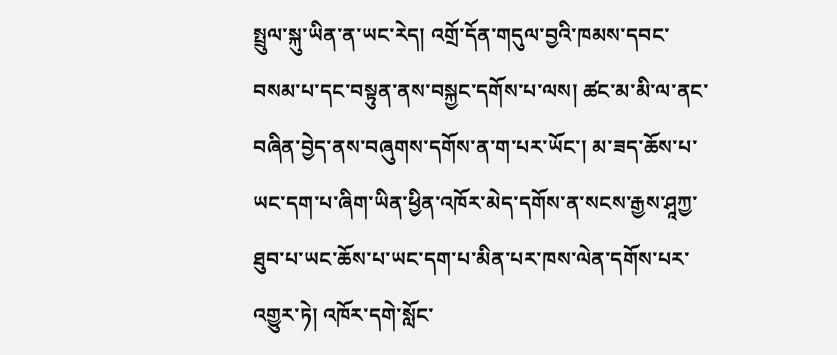སྤྲུལ་སྐུ་ཡིན་ན་ཡང་རེད། འགྲོ་དོན་གདུལ་བྱའི་ཁམས་དབང་བསམ་པ་དང་བསྟུན་ནས་བསྐྱང་དགོས་པ་ལས། ཚང་མ་མི་ལ་ནང་བཞིན་བྱེད་ནས་བཞུགས་དགོས་ན་ག་པར་ཡོང་། མ་ཟད་ཆོས་པ་ཡང་དག་པ་ཞིག་ཡིན་ཕྱིན་འཁོར་མེད་དགོས་ན་སངས་རྒྱས་ཤཱཀྱ་ཐུབ་པ་ཡང་ཆོས་པ་ཡང་དག་པ་མིན་པར་ཁས་ལེན་དགོས་པར་འགྱུར་ཏེ། འཁོར་དགེ་སློང་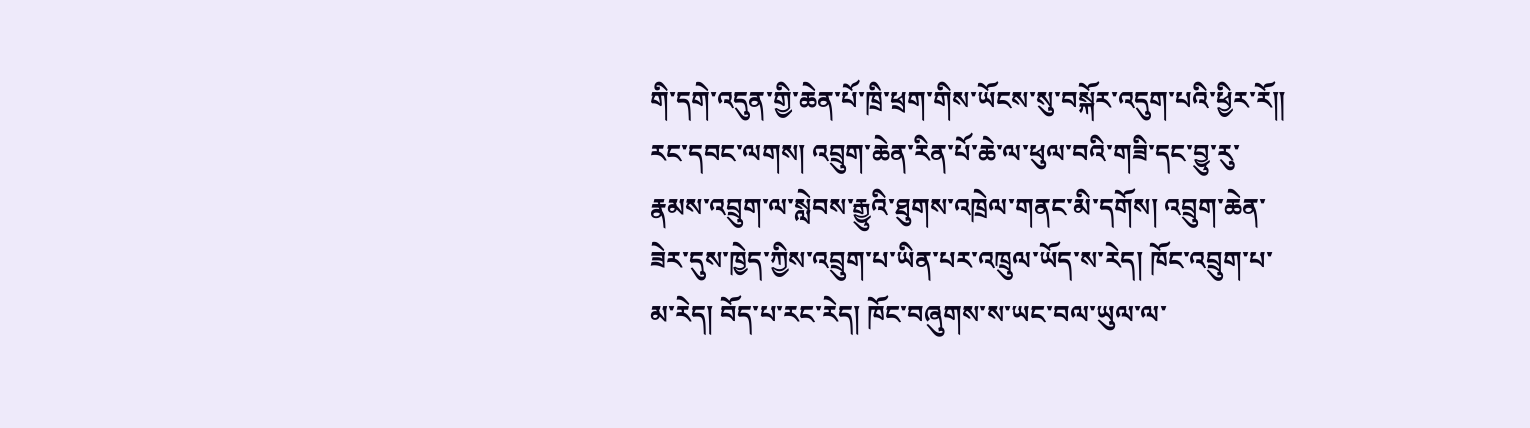གི་དགེ་འདུན་གྱི་ཆེན་པོ་ཁྲི་ཕྲག་གིས་ཡོངས་སུ་བསྐོར་འདུག་པའི་ཕྱིར་རོ༎
རང་དབང་ལགས། འབྲུག་ཆེན་རིན་པོ་ཆེ་ལ་ཕུལ་བའི་གཟི་དང་བྱུ་རུ་རྣམས་འབྲུག་ལ་སླེབས་རྒྱུའི་ཐུགས་འཁྲེལ་གནང་མི་དགོས། འབྲུག་ཆེན་ཟེར་དུས་ཁྱེད་ཀྱིས་འབྲུག་པ་ཡིན་པར་འཁྲུལ་ཡོད་ས་རེད། ཁོང་འབྲུག་པ་མ་རེད། བོད་པ་རང་རེད། ཁོང་བཞུགས་ས་ཡང་བལ་ཡུལ་ལ་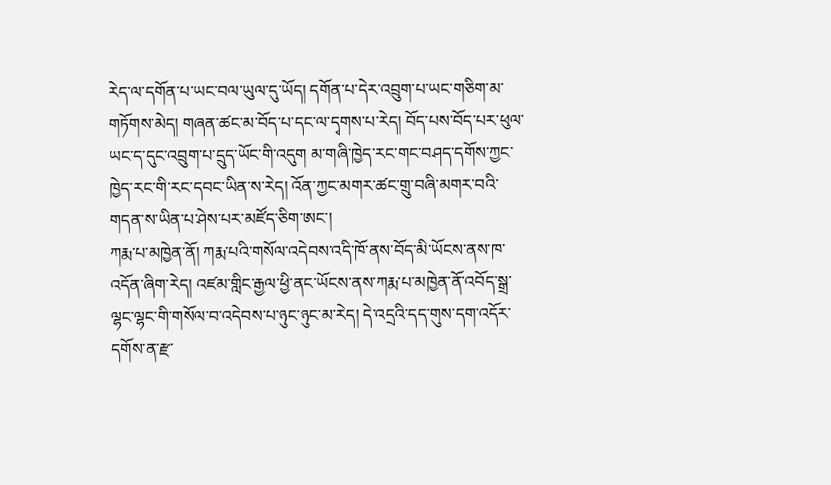རེད་ལ་དགོན་པ་ཡང་བལ་ཡུལ་དུ་ཡོད། དགོན་པ་དེར་འབྲུག་པ་ཡང་གཅིག་མ་གཏོགས་མེད། གཞན་ཚང་མ་བོད་པ་དང་ལ་དྭགས་པ་རེད། བོད་པས་བོད་པར་ཕུལ་ཡང་ད་དུང་འབྲུག་པ་དྲུད་ཡོང་གི་འདུག མ་གཞི་ཁྱེད་རང་གང་བཤད་དགོས་ཀྱང་ཁྱེད་རང་གི་རང་དབང་ཡིན་ས་རེད། འོན་ཀྱང་མགར་ཚང་གྲུ་བཞི་མགར་བའི་གདན་ས་ཡིན་པ་ཤེས་པར་མཛོད་ཅིག་ཨང་།
ཀརྨ་པ་མཁྱེན་ནོ། ཀརྨ་པའི་གསོལ་འདེབས་འདི་ཁོ་ནས་བོད་མི་ཡོངས་ནས་ཁ་འདོན་ཞིག་རེད། འཛམ་གླིང་རྒྱལ་ཕྱི་ནང་ཡོངས་ནས་ཀརྨ་པ་མཁྱེན་ནོ་འབོད་སྒྲ་ལྷང་ལྷང་གི་གསོལ་བ་འདེབས་པ་ཉུང་ཉུང་མ་རེད། དེ་འདྲའི་དད་གུས་དག་འདོར་དགོས་ན་རྫ་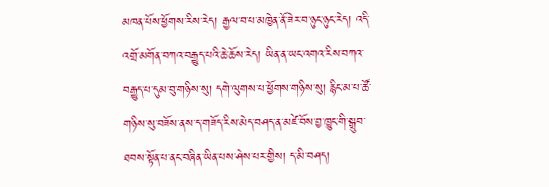མཁན་པོས་ཕྱོགས་རིས་རེད། རྒྱལ་བ་པ་མཁྱེན་ནོ་ཟེར་བ་ཉུང་ཉུང་རེད། འདི་འགྲོ་མགོན་བཀའ་བརྒྱུད་པའི་ཆེ་ཆོས་རེད། ཡིན་ན་ཡང་འགའ་རིས་བཀའ་བརྒྱུད་པ་དུམ་བུ་གཉིས་སུ། དགེ་ལུགས་པ་ཕྱོགས་གཉིས་སུ། རྙིང་མ་པ་ཚོ་གཉིས་སུ་བཟོས་ནས་ད་གཟོད་རིས་མེད་བཤད་ན་མཛེ་བོས་བྱ་ཁྱུང་གི་སྒྲུབ་ཐབས་སྟོན་པ་ནང་བཞིན་ཡིན་པས་ཤེས་པར་གྱིས། ད་མི་བཤད།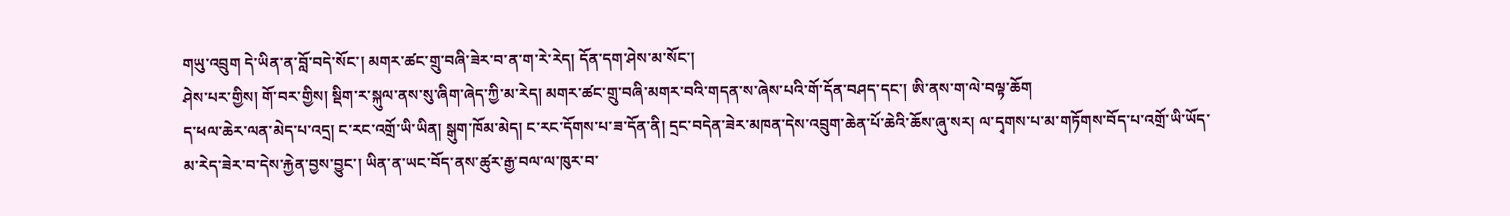གཡུ་འབྲུག དེ་ཡིན་ན་བློ་བདེ་སོང་། མགར་ཚང་གྲུ་བཞི་ཟེར་བ་ན་ག་རེ་རེད། དོན་དག་ཤེས་མ་སོང་།
ཤེས་པར་གྱིས། གོ་བར་གྱིས། སྡིག་ར་སྐུལ་ནས་སུ་ཞིག་ཞེད་ཀྱི་མ་རེད། མགར་ཚང་གྲུ་བཞི་མགར་བའི་གདན་ས་ཞེས་པའི་གོ་དོན་བཤད་དང་། ཨི་ནས་ག་ལེ་བལྟ་ཆོག
ད་ཕལ་ཆེར་ལན་མེད་པ་འདྲ། ང་རང་འགྲོ་ཡི་ཡིན། སྒུག་ཁོམ་མེད། ང་རང་དོགས་པ་ཟ་དོན་ནི། དྲང་བདེན་ཟེར་མཁན་དེས་འབྲུག་ཆེན་པོ་ཆེའི་ཆོས་ཞུ་སར། ལ་དྭགས་པ་མ་གཏོགས་བོད་པ་འགྲོ་ཡི་ཡོད་མ་རེད་ཟེར་བ་དེས་རྐྱེན་བྱས་བྱུང་། ཡིན་ན་ཡང་བོད་ནས་ཚུར་རྒྱ་བལ་ལ་ཁུར་བ་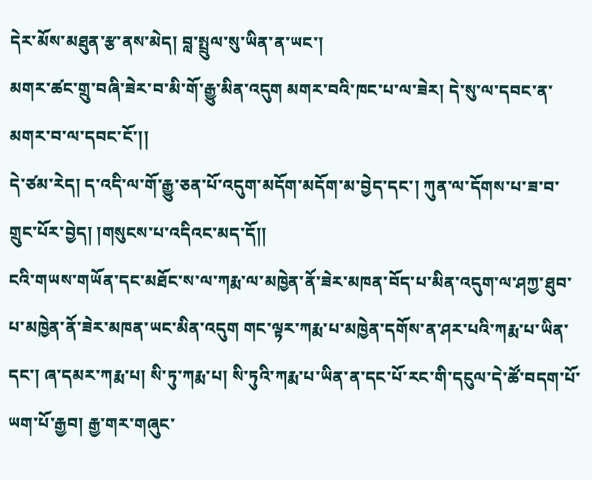དེར་མོས་མཐུན་རྩ་ནས་མེད། བླ་སྤྲུལ་སུ་ཡིན་ན་ཡང་།
མགར་ཚང་གྲུ་བཞི་ཟེར་བ་མི་གོ་རྒྱུ་མིན་འདུག མགར་བའི་ཁང་པ་ལ་ཟེར། དེ་སུ་ལ་དབང་ན་མགར་བ་ལ་དབང་ངོ་།།
དེ་ཙམ་རེད། ད་འདི་ལ་གོ་རྒྱུ་ཅན་པོ་འདུག་མདོག་མདོག་མ་བྱེད་དང་། ཀུན་ལ་དོགས་པ་ཟ་བ་གྲུང་པོར་བྱེད། །གསུངས་པ་འདིའང་མད་དོ།།
ངའི་གཡས་གཡོན་དང་མཐོང་ས་ལ་ཀརྨ་ལ་མཁྱེན་ནོ་ཟེར་མཁན་བོད་པ་མིན་འདུག་ལ་ཤཀྱ་ཐུབ་པ་མཁྱེན་ནོ་ཟེར་མཁན་ཡང་མིན་འདུག གང་ལྟར་ཀརྨ་པ་མཁྱེན་དགོས་ན་ཤར་པའི་ཀརྨ་པ་ཡིན་དང་། ཞ་དམར་ཀརྨ་པ། སི་ཏུ་ཀརྨ་པ། སི་ཏུའི་ཀརྨ་པ་ཡིན་ན་དང་པོ་རང་གི་དངུལ་དེ་ཚོ་བདག་པོ་ཡག་པོ་རྒྱབ། རྒྱ་གར་གཞུང་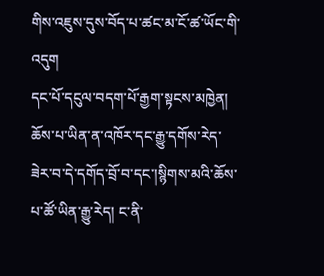གིས་འཇུས་དུས་བོད་པ་ཚང་མ་ངོ་ཚ་ཡོང་གི་འདུག
དང་པོ་དངུལ་བདག་པོ་རྒྱག་སྟངས་མཁྱེན།
ཆོས་པ་ཡིན་ན་འཁོར་དང་རྒྱུ་དགོས་རེད་ཟེར་བ་དེ་དགོད་བྲོ་བ་དང་།སྙིགས་མའི་ཆོས་པ་ཚོ་ཡིན་རྒྱུ་རེད། ང་ནི་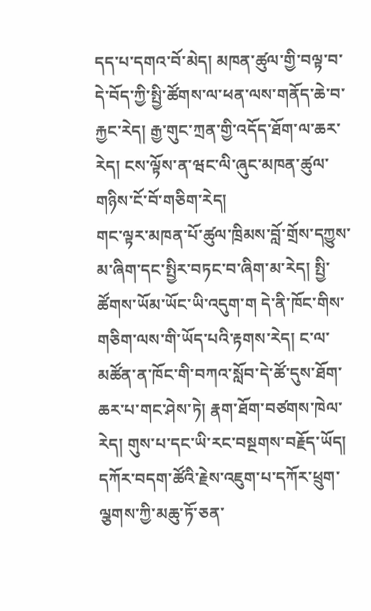དད་པ་དགའ་བོ་མེད། མཁན་ཚུལ་གྱི་བལྟ་བ་དེ་བོད་ཀྱི་སྤྱི་ཚོགས་ལ་ཕན་ལས་གནོད་ཆེ་བ་རྐྱང་རེད། རྒྱ་གུང་ཀྲན་གྱི་འདོད་ཐོག་ལ་ཆར་རེད། ངས་ལྟོས་ན་ཝང་ལི་ཞུང་མཁན་ཚུལ་གཉིས་ངོ་བོ་གཅིག་རེད།
གང་ལྟར་མཁན་པོ་ཚུལ་ཁྲིམས་བློ་གྲོས་དཀྱུས་མ་ཞིག་དང་སྤྱིར་བཏང་བ་ཞིག་མ་རེད། སྤྱི་ཚོགས་ཡོམ་ཡོང་ཡི་འདུག་ག དེ་ནི་ཁོང་གིས་གཅིག་ལས་གི་ཡོད་པའི་རྟགས་རེད། ང་ལ་མཚོན་ན་ཁོང་གི་བཀའ་སློབ་དེ་ཚོ་དུས་ཐོག་ཆར་པ་གང་ཤེས་ཏེ། རྣག་ཐོག་བཙགས་ཁེལ་རེད། གུས་པ་དང་ཡི་རང་བསྔགས་བརྗོད་ཡོད།
དཀོར་བདག་ཚོའི་རྗེས་འཇུག་པ་དཀོར་ཕྲུག་ལྕགས་ཀྱི་མཆུ་ཏོ་ཅན་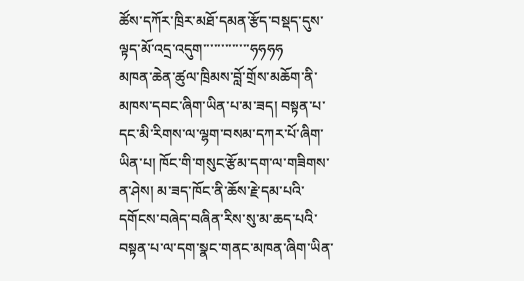ཚོས་དཀོར་ཁྲིར་མཐོ་དམན་རྩོད་བསྡད་དུས་ལྟད་མོ་འདྲ་འདུག་་་་་་་་་་་་་ཧཧཧཧ
མཁན་ཆེན་ཚུལ་ཁྲིམས་བློ་གྲོས་མཆོག་ནི་མཁས་དབང་ཞིག་ཡིན་པ་མ་ཟད། བསྟན་པ་དང་མི་རིགས་ལ་ལྷག་བསམ་དཀར་པོ་ཞིག་ཡིན་པ། ཁོང་གི་གསུང་རྩོམ་དག་ལ་གཟིགས་ན་ཤེས། མ་ཟད་ཁོང་ནི་ཆོས་རྗེ་དམ་པའི་དགོངས་བཞེད་བཞིན་རིས་སུ་མ་ཆད་པའི་བསྟན་པ་ལ་དག་སྣང་གནང་མཁན་ཞིག་ཡིན་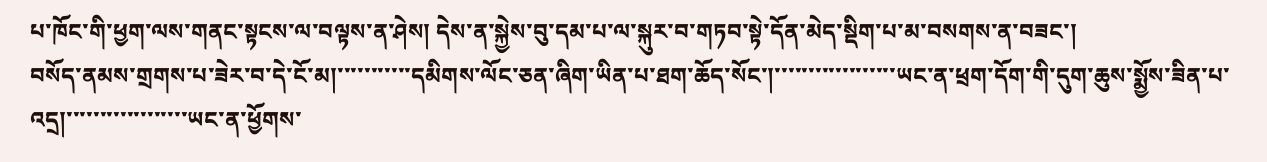པ་ཁོང་གི་ཕྱག་ལས་གནང་སྟངས་ལ་བལྟས་ན་ཤེས། དེས་ན་སྐྱེས་བུ་དམ་པ་ལ་སྐུར་བ་གཏབ་སྟེ་དོན་མེད་སྡིག་པ་མ་བསགས་ན་བཟང་།
བསོད་ནམས་གྲགས་པ་ཟེར་བ་དེ་ངོ་མ།་་་་་་་་་་་དམིགས་ལོང་ཅན་ཞིག་ཡིན་པ་ཐག་ཆོད་སོང་།་་་་་་་་་་་་་་་་་་ཡང་ན་ཕྲག་དོག་གི་དུག་ཆུས་སྨྱོས་ཟིན་པ་འདྲ།་་་་་་་་་་་་་་་་་་ཡང་ན་ཕྱོགས་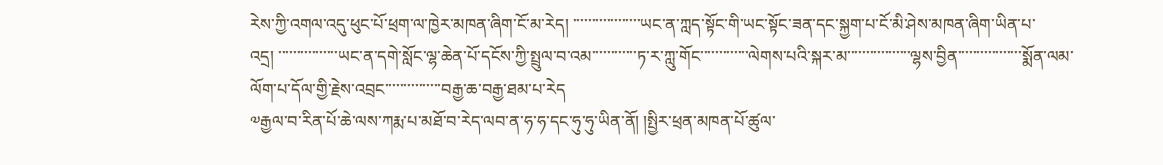རེས་ཀྱི་འགལ་འདུ་ཕུང་པོ་ཕྲག་ལ་ཁྱེར་མཁན་ཞིག་ངོ་མ་རེད། ་་་་་་་་་་་་་་་་་་ཡང་ན་ཀླད་སྟོང་གི་ཡང་སྟོང་ཟན་དང་སྐྱག་པ་ངོ་མི་ཤེས་མཁན་ཞིག་ཡིན་པ་འདྲ། ་་་་་་་་་་་་་་་་ཡང་ན་དགེ་སློང་ལྷ་ཆེན་པོ་དངོས་ཀྱི་སྤྲུལ་བ་འམ་་་་་་་་་་་་ཏ་ར་ཀླུ་གོང་་་་་་་་་་་་་ལེགས་པའི་སྐར་མ་་་་་་་་་་་་་་་་་ལྷས་བྱིན་་་་་་་་་་་་་་་་་སྨོན་ལམ་ལོག་པ་དོལ་གྱི་རྗེས་འབྲང་་་་་་་་་་་་་་་བརྒྱ་ཆ་བརྒྱ་ཐམ་པ་རེད
༧རྒྱལ་བ་རིན་པོ་ཆེ་ལས་ཀརྨ་པ་མཐོ་བ་རེད་ལབ་ན་ཧ་ཧ་དང་ཧུ་ཧུ་ཡིན་ནོ། །སྤྱིར་ཕྲན་མཁན་པོ་ཚུལ་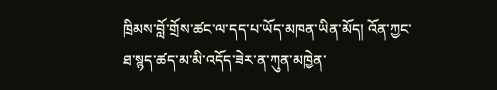ཁྲིམས་བློ་གྲོས་ཚང་ལ་དད་པ་ཡོད་མཁན་ཡིན་མོད། འོན་ཀྱང་ཐ་སྙད་ཚད་མ་མི་འདོད་ཟེར་ན་ཀུན་མཁྱེན་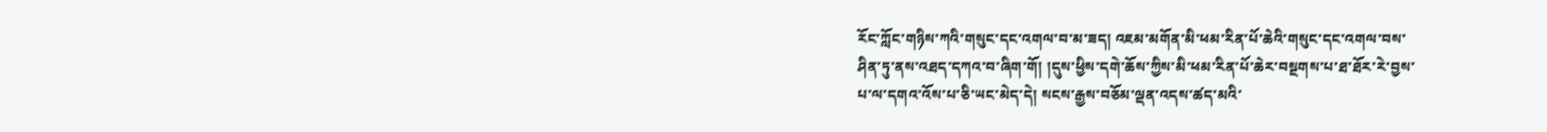རོང་ཀློང་གཉིས་ཀའི་གསུང་དང་འགལ་བ་མ་ཟད། འཇམ་མགོན་མི་ཕམ་རིན་པོ་ཆེའི་གསུང་དང་འགལ་བས་
ཤིན་ཏུ་ནས་འཐད་དཀའ་བ་ཞིག་གོ། །དུས་ཕྱིས་དགེ་ཆོས་ཀྱིས་མི་ཕམ་རིན་པོ་ཆེར་བསྔགས་པ་ཐ་ཐོར་རེ་བྱས་
པ་ལ་དགའ་འོས་པ་ཅི་ཡང་མེད་དེ། སངས་རྒྱས་བཅོམ་ལྡན་འདས་ཚད་མའི་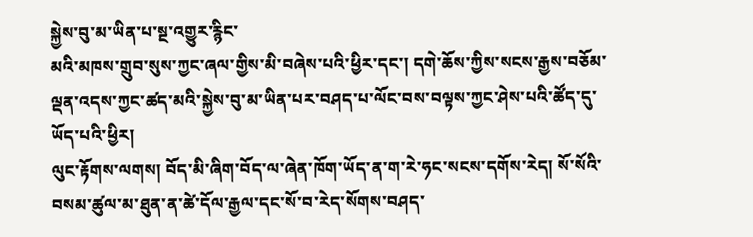སྐྱེས་བུ་མ་ཡིན་པ་སྔ་འགྱུར་རྙིང་
མའི་མཁས་གྲུབ་སུས་ཀྱང་ཞལ་གྱིས་མི་བཞེས་པའི་ཕྱིར་དང་། དགེ་ཆོས་ཀྱིས་སངས་རྒྱས་བཅོམ་ལྡན་འདས་ཀྱང་ཚད་མའི་སྐྱེས་བུ་མ་ཡིན་པར་བཤད་པ་ལོང་བས་བལྟས་ཀྱང་ཤེས་པའི་ཚོད་དུ་ཡོད་པའི་ཕྱིར།
ལུང་རྟོགས་ལགས། བོད་མི་ཞིག་བོད་ལ་ཞེན་ཁོག་ཡོད་ན་ག་རེ་ཧང་སངས་དགོས་རེད། སོ་སོའི་བསམ་ཚུལ་མ་ཐུན་ན་ཚེ་དོལ་རྒྱལ་དང་སོ་བ་རེད་སོགས་བཤད་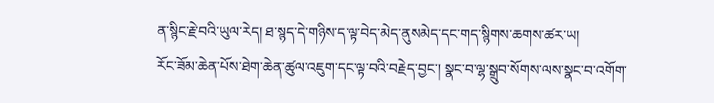ན་སྙིང་རྗེ་བའི་ཡུལ་རེད། ཐ་སྙད་དེ་གཉིས་ད་ལྟ་བེད་མེད་ནུསམེད་དང་གད་སྙིགས་ཆགས་ཚར་ཡ།
རོང་ཟོམ་ཆེན་པོས་ཐེག་ཆེན་ཚུལ་འཇུག་དང་ལྟ་བའི་བརྗེད་བྱང་། སྣང་བ་ལྷ་སྒྲུབ་སོགས་ལས་སྣང་བ་འགོག་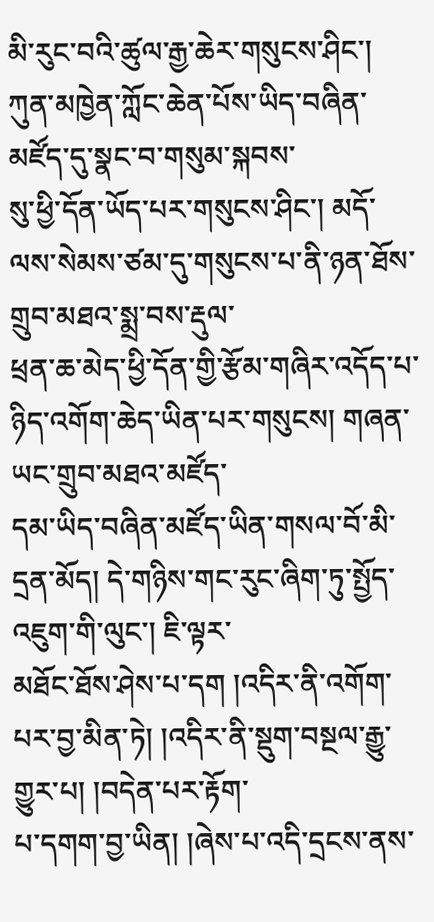མི་རུང་བའི་ཚུལ་རྒྱ་ཆེར་གསུངས་ཤིང་། ཀུན་མཁྱེན་ཀློང་ཆེན་པོས་ཡིད་བཞིན་མཛོད་དུ་སྣང་བ་གསུམ་སྐབས་
སུ་ཕྱི་དོན་ཡོད་པར་གསུངས་ཤིང་། མདོ་ལས་སེམས་ཙམ་དུ་གསུངས་པ་ནི་ཉན་ཐོས་གྲུབ་མཐའ་སྨྲ་བས་རྡུལ་
ཕྲན་ཆ་མེད་ཕྱི་དོན་གྱི་རྩོམ་གཞིར་འདོད་པ་ཉིད་འགོག་ཆེད་ཡིན་པར་གསུངས། གཞན་ཡང་གྲུབ་མཐའ་མཛོད་
དམ་ཡིད་བཞིན་མཛོད་ཡིན་གསལ་བོ་མི་དྲན་མོད། དེ་གཉིས་གང་རུང་ཞིག་ཏུ་སྤྱོད་འཇུག་གི་ལུང་། ཇི་ལྟར་
མཐོང་ཐོས་ཤེས་པ་དག །འདིར་ནི་འགོག་པར་བྱ་མིན་ཏེ། །འདིར་ནི་སྡུག་བསྔལ་རྒྱུ་གྱུར་པ། །བདེན་པར་རྟོག་
པ་དགག་བྱ་ཡིན། །ཞེས་པ་འདི་དྲངས་ནས་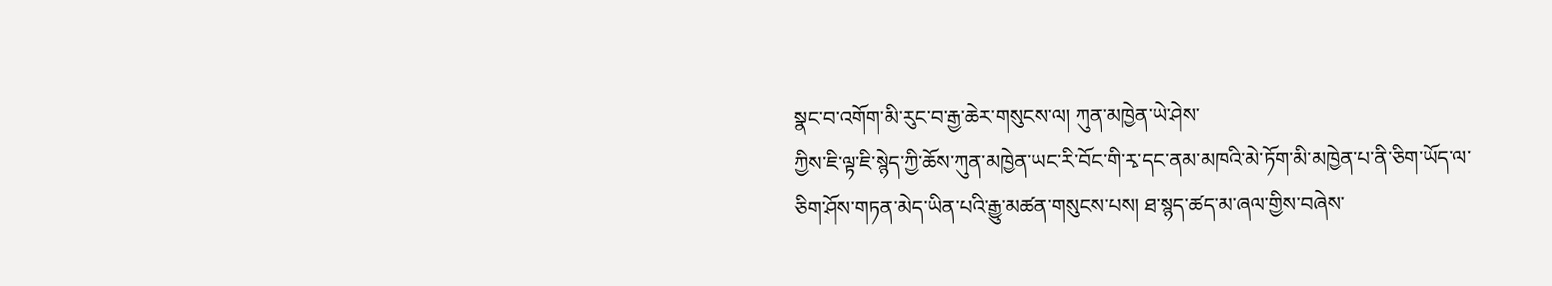སྣང་བ་འགོག་མི་རུང་བ་རྒྱ་ཆེར་གསུངས་ལ། ཀུན་མཁྱེན་ཡེ་ཤེས་
ཀྱིས་ཇི་ལྟ་ཇི་སྙེད་ཀྱི་ཆོས་ཀུན་མཁྱེན་ཡང་རི་བོང་གི་རྭ་དང་ནམ་མཁའི་མེ་ཏོག་མི་མཁྱེན་པ་ནི་ཅིག་ཡོད་ལ་
ཅིག་ཤོས་གཏན་མེད་ཡིན་པའི་རྒྱུ་མཚན་གསུངས་པས། ཐ་སྙད་ཚད་མ་ཞལ་གྱིས་བཞེས་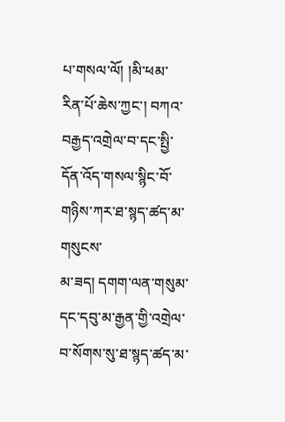པ་གསལ་ལོ། །མི་ཕམ་
རིན་པོ་ཆེས་ཀྱང་། བཀའ་བརྒྱད་འགྲེལ་བ་དང་སྤྱི་དོན་འོད་གསལ་སྙིང་བོ་གཉིས་ཀར་ཐ་སྙད་ཚད་མ་གསུངས་
མ་ཟད། དགག་ལན་གསུམ་དང་དབུ་མ་རྒྱན་གྱི་འགྲེལ་བ་སོགས་སུ་ཐ་སྙད་ཚད་མ་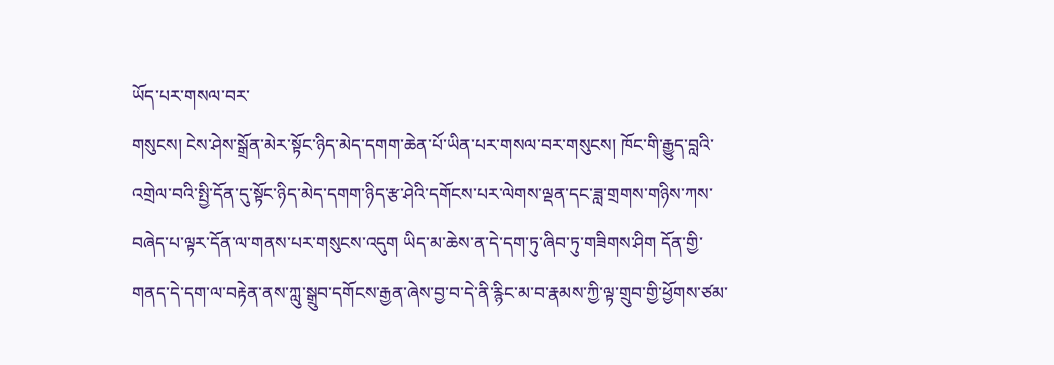ཡོད་པར་གསལ་བར་
གསུངས། ངེས་ཤེས་སྒྲོན་མེར་སྟོང་ཉིད་མེད་དགག་ཆེན་པོ་ཡིན་པར་གསལ་བར་གསུངས། ཁོང་གི་རྒྱུད་བླའི་
འགྲེལ་བའི་སྤྱི་དོན་དུ་སྟོང་ཉིད་མེད་དགག་ཉིད་རྩ་ཤེའི་དགོངས་པར་ལེགས་ལྡན་དང་ཟླ་གྲགས་གཉིས་ཀས་
བཞེད་པ་ལྟར་དོན་ལ་གནས་པར་གསུངས་འདུག ཡིད་མ་ཆེས་ན་དེ་དག་ཏུ་ཞིབ་ཏུ་གཟིགས་ཤིག དོན་གྱི་
གནད་དེ་དག་ལ་བརྟེན་ནས་ཀླུ་སྒྲུབ་དགོངས་རྒྱན་ཞེས་བྱ་བ་དེ་ནི་རྙིང་མ་བ་རྣམས་ཀྱི་ལྟ་གྲུབ་གྱི་ཕྱོགས་ཙམ་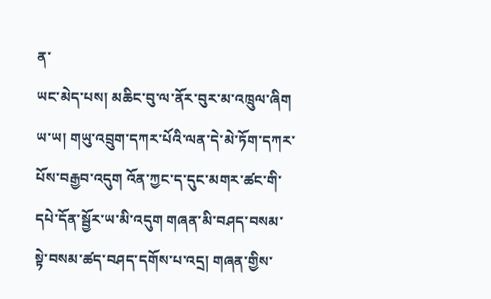ན་
ཡང་མེད་པས། མཆིང་བུ་ལ་ནོར་བུར་མ་འཁྲུལ་ཞིག
ཡ་ཡ། གཡུ་འབྲུག་དཀར་པོའི་ལན་དེ་མེ་ཏོག་དཀར་པོས་བརྒྱབ་འདུག འོན་ཀྱང་ད་དུང་མགར་ཚང་གི་དཔེ་དོན་སྦྱོར་ཡ་མི་འདུག གཞན་མི་བཤད་བསམ་སྟེ་བསམ་ཚད་བཤད་དགོས་པ་འདྲ། གཞན་གྱིས་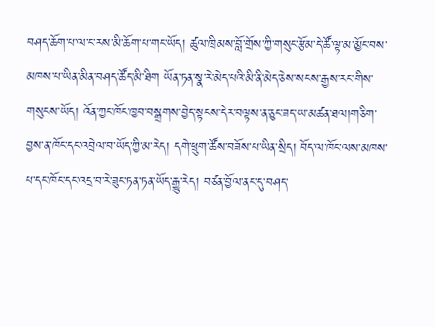བཤད་ཆོག་པ་ལ་ང་རས་མི་ཆོག་པ་གང་ཡོད། ཚུལ་ཁྲིམས་བློ་གྲོས་ཀྱི་གསུང་རྩོམ་དེ་ཚོ་ལྟ་མ་མྱོང་བས་མཁས་པ་ཡིན་མིན་བཤད་ཚོད་མི་ཐིག ཡོན་ཏན་སྣ་རེ་མེད་པའི་མི་ནི་མེད་ཅེས་སངས་རྒྱས་རང་གིས་གསུངས་ཡོད། འོན་ཀྱང་ཁོང་ཁྱབ་བསྒྲགས་བྱེད་སྟངས་དེར་བལྟས་ན་ཅུང་ཟད་ཡ་མཚན་ཐལ།གཅིག་བྱས་ན་ཁོང་དང་འབྲེལ་བ་ཡོད་ཀྱི་མ་རེད། དགེ་ཕྲུག་ཚོས་བཟོས་པ་ཡིན་སྲིད། བོད་ལ་ཁོང་ལས་མཁས་པ་དང་ཁོང་དང་འདྲ་བ་རེ་ཟུང་ཏན་ཏན་ཡོད་རྒྱུ་རེད། བཙན་བྱོལ་ནང་དུ་བཤད་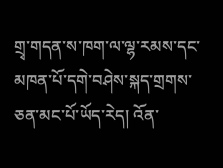གྲྭ་གདན་ས་ཁག་ལ་ལྷ་རམས་དང་མཁན་པོ་དགེ་བཤེས་སྐད་གྲགས་ཅན་མང་པོ་ཡོད་རེད། འོན་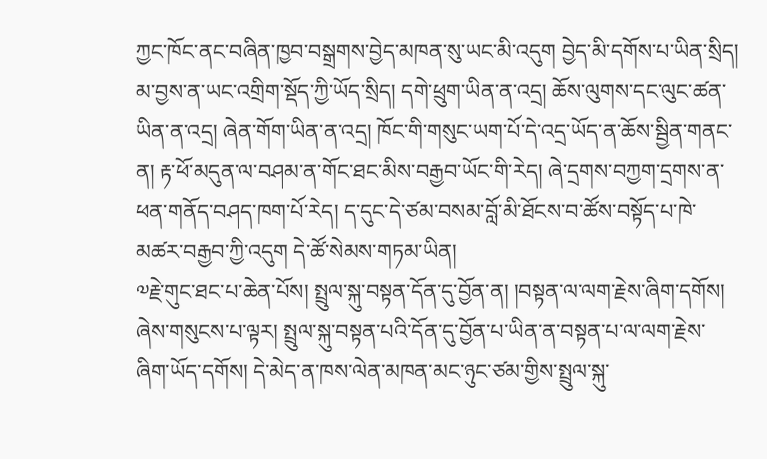ཀྱང་ཁོང་ནང་བཞིན་ཁྱབ་བསྒྲགས་བྱེད་མཁན་སུ་ཡང་མི་འདུག བྱེད་མི་དགོས་པ་ཡིན་སྲིད། མ་བྱས་ན་ཡང་འགྲིག་སྡོད་ཀྱི་ཡོད་སྲིད། དགེ་ཕྲུག་ཡིན་ན་འདྲ། ཆོས་ལུགས་དང་ལུང་ཚན་ཡིན་ན་འདྲ། ཞེན་གོག་ཡིན་ན་འདྲ། ཁོང་གི་གསུང་ཡག་པོ་དེ་འདྲ་ཡོད་ན་ཆོས་སྦྱིན་གནང་ན། རྟ་ཕོ་མདུན་ལ་བཤམ་ན་གོང་ཐང་མིས་བརྒྱབ་ཡོང་གི་རེད། ཞེ་དྲགས་བཀྱག་དྲགས་ན་ཕན་གནོད་བཤད་ཁག་པོ་རེད། ད་དུང་དེ་ཙམ་བསམ་བློ་མི་ཐོངས་བ་ཚོས་བསྟོད་པ་ཁེ་མཚར་བརྒྱབ་ཀྱི་འདུག དེ་ཚོ་སེམས་གཏམ་ཡིན།
༧རྗེ་གུང་ཐང་པ་ཆེན་པོས། སྤྲུལ་སྐུ་བསྟན་དོན་དུ་བྱོན་ན། །བསྟན་ལ་ལག་རྗེས་ཞིག་དགོས། ཞེས་གསུངས་པ་ལྟར། སྤྲུལ་སྐུ་བསྟན་པའི་དོན་དུ་བྱོན་པ་ཡིན་ན་བསྟན་པ་ལ་ལག་རྗེས་ཞིག་ཡོད་དགོས། དེ་མེད་ན་ཁས་ལེན་མཁན་མང་ཉུང་ཙམ་གྱིས་སྤྲུལ་སྐུ་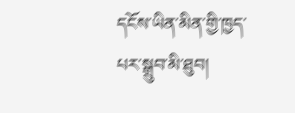དངོས་ཡིན་མིན་གྱི་ཁྱད་པར་སྒྲུབ་མི་ཐུབ།